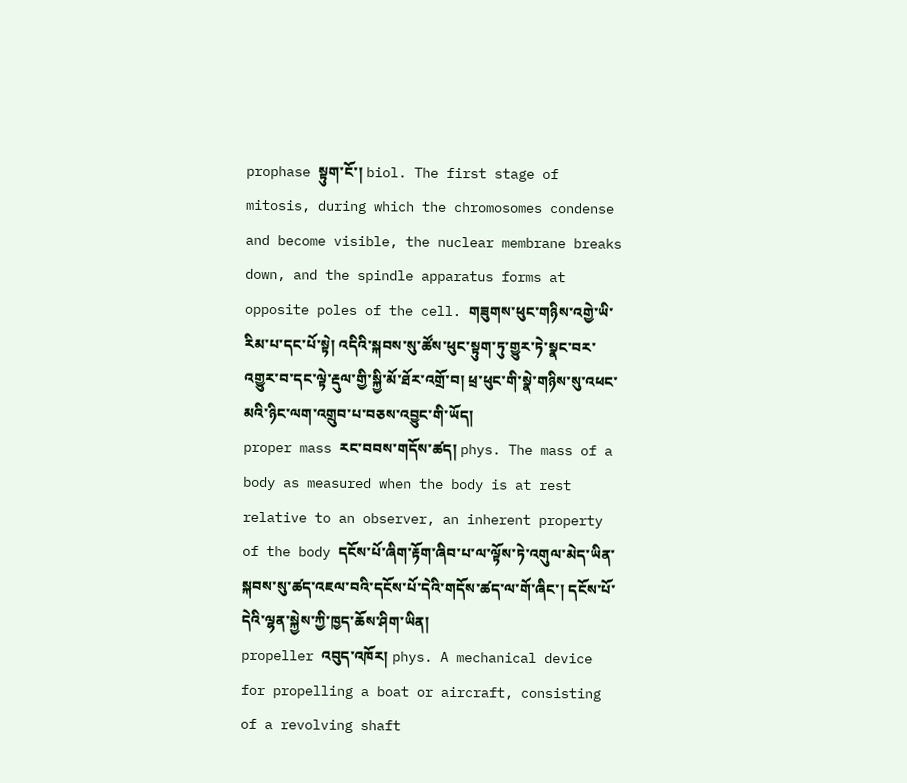prophase སྟུག་ངོ་། biol. The first stage of mitosis, during which the chromosomes condense and become visible, the nuclear membrane breaks down, and the spindle apparatus forms at opposite poles of the cell. གཟུགས་ཕུང་གཉིས་འགྱེ་ཡི་རིམ་པ་དང་པོ་སྟེ། འདིའི་སྐབས་སུ་ཚོས་ཕུང་སྟུག་ཏུ་གྱུར་ཏེ་སྣང་བར་འགྱུར་བ་དང་ལྟེ་རྡུལ་གྱི་སྐྱི་མོ་ཐོར་འགྲོ་བ། ཕྲ་ཕུང་གི་སྣེ་གཉིས་སུ་འཕང་མའི་ཉིང་ལག་འགྲུབ་པ་བཅས་འབྱུང་གི་ཡོད།
proper mass རང་བབས་གདོས་ཚད། phys. The mass of a body as measured when the body is at rest relative to an observer, an inherent property of the body དངོས་པོ་ཞིག་རྟོག་ཞིབ་པ་ལ་ལྟོས་ཏེ་འགུལ་མེད་ཡིན་སྐབས་སུ་ཚད་འཇལ་བའི་དངོས་པོ་དེའི་གདོས་ཚད་ལ་གོ་ཞིང་། དངོས་པོ་དེའི་ལྷན་སྐྱེས་ཀྱི་ཁྱད་ཆོས་ཤིག་ཡིན།
propeller འབུད་འཁོར། phys. A mechanical device for propelling a boat or aircraft, consisting of a revolving shaft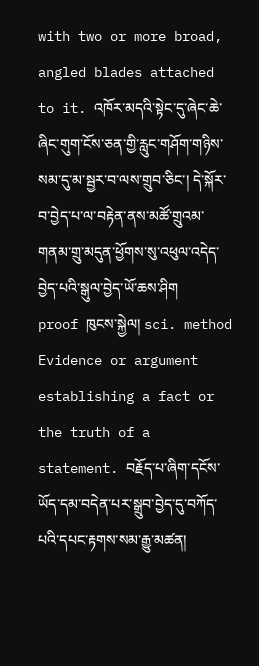with two or more broad, angled blades attached to it. འཁོར་མདའི་སྟེང་དུ་ཞེང་ཆེ་ཞིང་གུག་ངོས་ཅན་གྱི་རླུང་གཤོག་གཉིས་སམ་དུ་མ་སྦྱར་བ་ལས་གྲུབ་ཅིང་། དེ་སྐོར་བ་བྱེད་པ་ལ་བརྟེན་ནས་མཚོ་གྲུའམ་གནམ་གྲུ་མདུན་ཕྱོགས་སུ་འཕུལ་འདེད་བྱེད་པའི་སྒུལ་བྱེད་ཡོ་ཆས་ཤིག
proof ཁུངས་སྐྱེལ། sci. method Evidence or argument establishing a fact or the truth of a statement. བརྗོད་པ་ཞིག་དངོས་ཡོད་དམ་བདེན་པར་སྒྲུབ་བྱེད་དུ་བཀོད་པའི་དཔང་རྟགས་སམ་རྒྱུ་མཚན།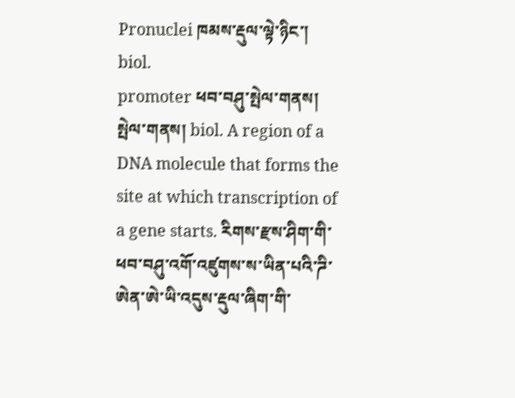Pronuclei ཁམས་རྡུལ་ལྟེ་ཉིང་། biol.
promoter ཕབ་བཤུ་སྤེལ་གནས། སྤེལ་གནས། biol. A region of a DNA molecule that forms the site at which transcription of a gene starts. རིགས་རྫས་ཤིག་གི་ཕབ་བཤུ་འགོ་འཛུགས་ས་ཡིན་པའི་ཌི་ཨེན་ཨེ་ཡི་འདུས་རྡུལ་ཞིག་གི་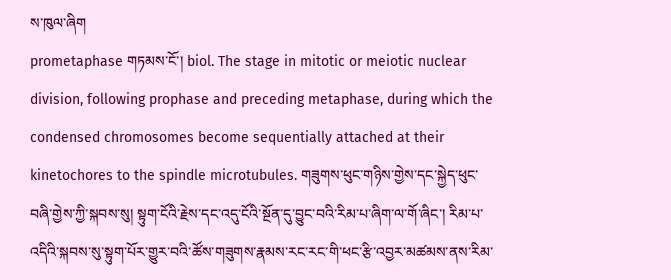ས་ཁུལ་ཞིག
prometaphase གཏམས་ངོ་། biol. The stage in mitotic or meiotic nuclear division, following prophase and preceding metaphase, during which the condensed chromosomes become sequentially attached at their kinetochores to the spindle microtubules. གཟུགས་ཕུང་གཉིས་གྱེས་དང་སྐྱེད་ཕུང་བཞི་གྱེས་ཀྱི་སྐབས་སུ། སྟུག་ངོའི་རྗེས་དང་འདུ་ངོའི་སྔོན་དུ་བྱུང་བའི་རིམ་པ་ཞིག་ལ་གོ་ཞིང་། རིམ་པ་འདིའི་སྐབས་སུ་སྟུག་པོར་གྱུར་བའི་ཚོས་གཟུགས་རྣམས་རང་རང་གི་ཕང་རྩི་འབྱར་མཚམས་ནས་རིམ་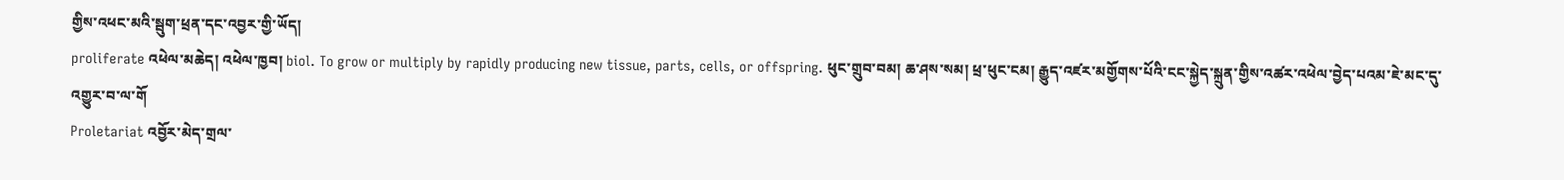གྱིས་འཕང་མའི་སྦུག་ཕྲན་དང་འབྱར་གྱི་ཡོད།
proliferate འཕེལ་མཆེད། འཕེལ་ཁྱབ། biol. To grow or multiply by rapidly producing new tissue, parts, cells, or offspring. ཕུང་གྲུབ་བམ། ཆ་ཤས་སམ། ཕྲ་ཕུང་ངམ། རྒྱུད་འཛར་མགྱོགས་པོའི་ངང་སྐྱེད་སྐྲུན་གྱིས་འཚར་འཕེལ་བྱེད་པའམ་ཇེ་མང་དུ་འགྱུར་བ་ལ་གོ
Proletariat འབྱོར་མེད་གྲལ་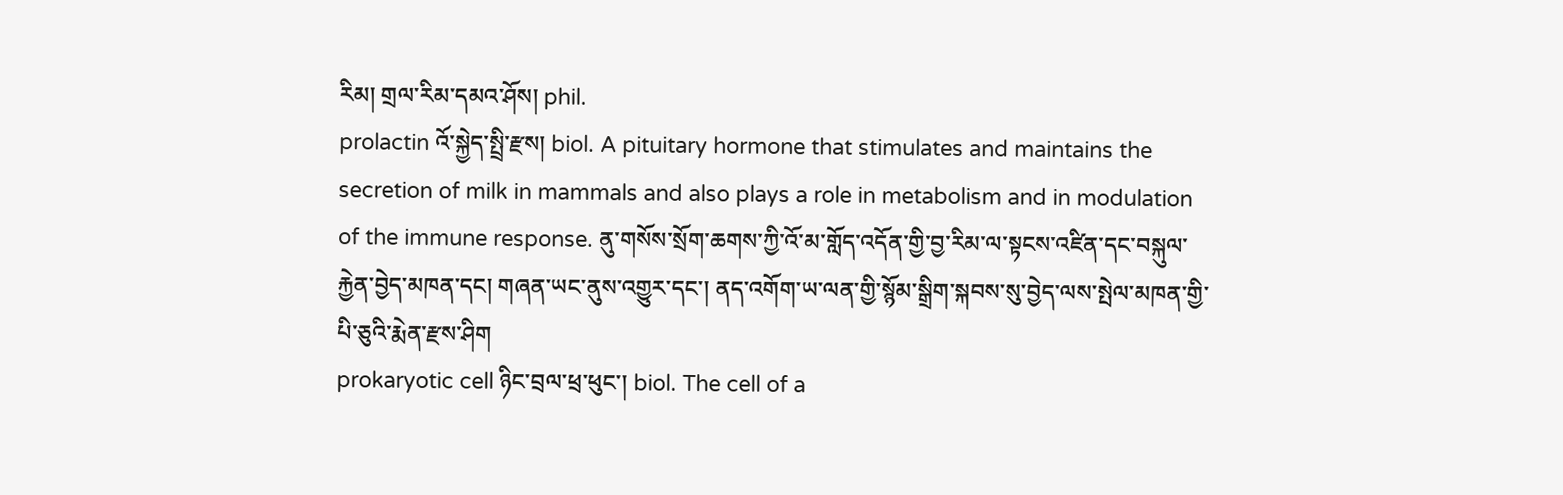རིམ། གྲལ་རིམ་དམའ་ཤོས། phil.
prolactin འོ་སྐྱེད་སྤྲི་རྫས། biol. A pituitary hormone that stimulates and maintains the secretion of milk in mammals and also plays a role in metabolism and in modulation of the immune response. ནུ་གསོས་སྲོག་ཆགས་ཀྱི་འོ་མ་གློད་འདོན་གྱི་བྱ་རིམ་ལ་སྟངས་འཛིན་དང་བསྐུལ་རྐྱེན་བྱེད་མཁན་དང། གཞན་ཡང་ནུས་འགྱུར་དང་། ནད་འགོག་ཡ་ལན་གྱི་སྙོམ་སྒྲིག་སྐབས་སུ་བྱེད་ལས་སྤེལ་མཁན་གྱི་པི་ཅུའི་རྨེན་རྫས་ཤིག
prokaryotic cell ཉིང་བྲལ་ཕྲ་ཕུང་། biol. The cell of a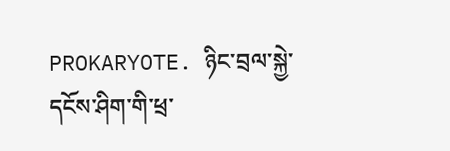PROKARYOTE. ཉིང་བྲལ་སྐྱེ་དངོས་ཤིག་གི་ཕྲ་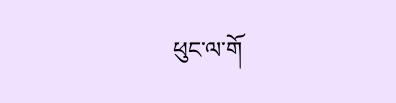ཕུང་ལ་གོ